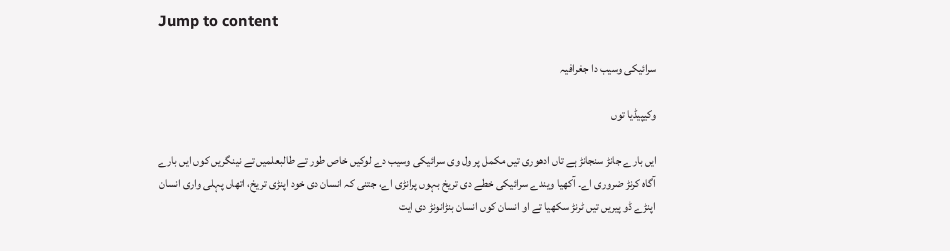Jump to content

سرائیکی وسیب دا جغرافیہ

وکیپیڈیا توں

ایں بارے جانڑ سنجانڑ ہے تاں ادھوری تیں مکمل پر ول وی سرائیکی وسیب دے لوکیں خاص طور تے طالبعلمیں تے نینگریں کوں ایں بارے آگاہ کرنڑ ضروری اے۔ آکھیا ویندے سرائیکی خطے دی تریخ بہوں پرانڑی اے، جتنی کہ انسان دی خود اپنڑی تریخ، اتھاں پہلی واری انسان اپنڑے ڈو پیریں تیں ٹرنڑ سکھیا تے او انسان کوں انسان بنڑانونڑ دی ایت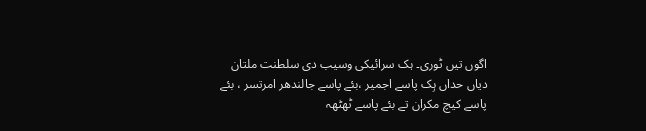اگوں تیں ٹوری۔ ہک سرائیکی وسیب دی سلطنت ملتان دیاں حداں ہِک پاسے اجمیر ،بئے پاسے جالندھر امرتسر ، بئے پاسے کیچ مکران تے بئے پاسے ٹھٹھہ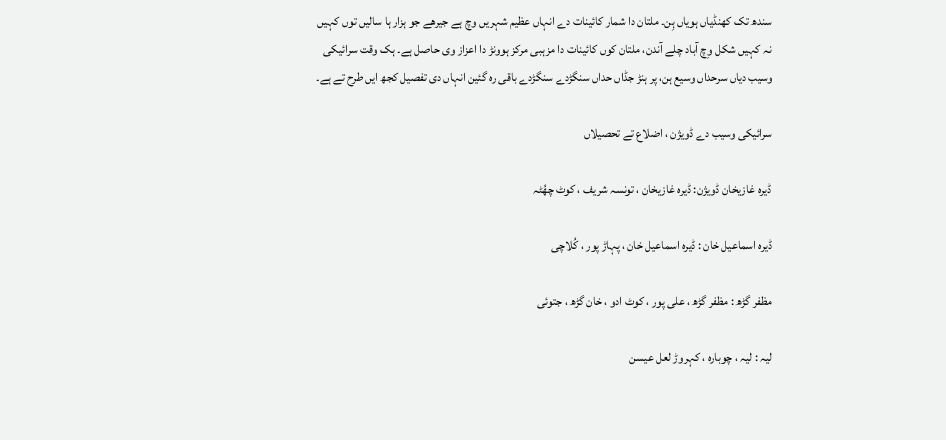سندھ تک کھنڈیاں ہویاں ہِن۔ ملتان دا شمار کائینات دے انہاں عظیم شہریں وچ ہے جیرھے جو ہزار ہا سالیں توں کہیں نہ کہیں شکل وِچ آباد چلے آندن، ملتان کوں کائینات دا مزہبی مرکز ہوونڑ دا اعزاز وی حاصل ہے۔ ہک وقت سرائیکی وسیب دیاں سرحداں وسیع ہن، پر ہنڑ جڈاں حداں سنگڑدے سنگڑدے باقی رہ گئین انہاں دی تفصیل کجھ ایں طرح تے ہے۔

سرائیکی وسیب دے ڈویژن ، اضلاع تے تحصیلاں

ڈیرہ غازیخان ڈویژن: ڈیرہ غازیخان ، تونسہ شریف ، کوٹ چھُٹہ

ڈیرہ اسماعیل خان : ڈیرہ اسماعیل خان ، پہاڑ پور ، کُلاچی

مظفر گڑھ : مظفر گڑھ ، علی پور ، کوٹ ادو ، خان گڑھ ، جتوئی

لیہ : لیہ ، چوبارہ ، کہروڑ لعل عیسن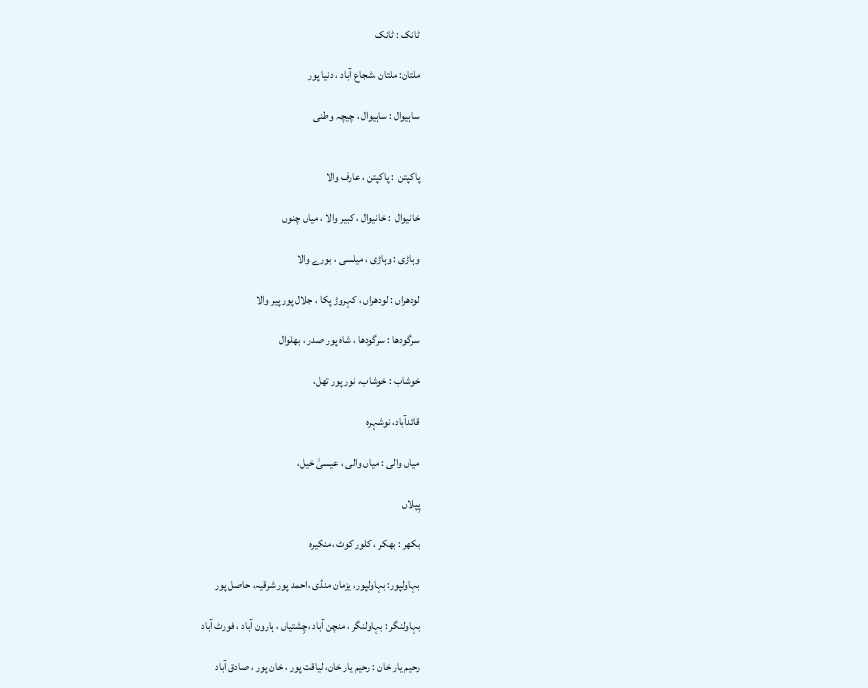ٹانک : ٹانک

ملتان: ملتان ،شجاع آباد ، دنیا پور

ساہیوال : ساہیوال ، چیچہ وطنی


پاکپتن  : پاکپتن ، عارف والا

خانیوال  : خانیوال ، کبیر والا ، میاں چنوں

وہاڑی : وہاڑی ، میلسی ، بورے والا

لودھراں : لودھراں ، کہروڑ پکا ، جلال پور پیر والا

سرگودھا : سرگودھا ، شاہ پور صدر ، بھلوال

خوشاب : خوشاب، نور پور تھل،

قائدآباد، نوشہرہ

میاں والی : میاں والی ، عیسیٰ خیل،

پِپلاں

بکھر : بھکر ، کلور کوٹ ،منکیرہ

بہاولپور: بہاولپور، یزمان منڈی ،احمد پور شرقیہ، حاصل پور

بہاولنگر : بہاولنگر ، منچن آباد ،چِشتیاں ، ہارون آباد ، فورٹ آباد

رحیم یار خان : رحیم یار خان، لیاقت پور ، خان پور ، صادق آباد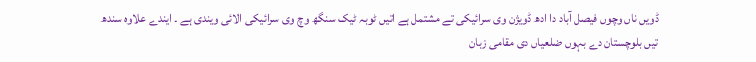ڈویں ناں وچوں فیصل آباد دا ادھ ڈویژن وی سرائیکی تے مشتمل ہے اتیں ٹوبہ ٹیک سنگھ وچ وی سرائیکی الائی ویندی ہے ۔ ایندے علاوہ سندھ تیں بلوچستان دے بہوں ضلعیاں دی مقامی زبان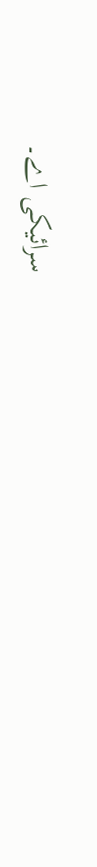سرائیکی اے۔